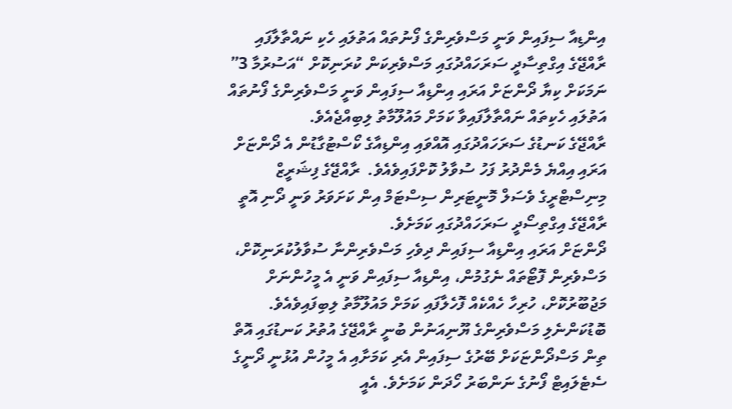އިންޑިއާ ސިފައިން ވަނީ މަސްވެރިންގެ ފޯނުތައް އަތުލައި ހެކި ނައްތާލާފައި
ރާއްޖޭގެ އިގްތިސާދީ ސަރަހައްދުގައި މަސްވެރިކަން ކުރަނިކޮށް “އަސުރުމާ 3” ނަމަކަށް ކިޔާ ދޯންޏަށް އަރައި އިންޑިއާ ސިފައިން ވަނީ މަސްވެރިންގެ ފޯނުތައް އަތުލައި ހެކިތައް ނައްތާލާފައިވާ ކަމަށް މައުލޫމާތު ލިބިއްޖެއެވެ.
ރާއްޖޭގެ ކަނޑުގެ ސަރަހައްދުގައި އޮއްވައި އިންޑިއާގެ ކޯސްޓުގާޑުން އެ ދޯންޏަށް އަރައި އިއްޔެ މެންދުރު ފަހު ސުވާލު ކޮށްފައިވެއެވެ.  ރާއްޖޭގެ ފިޝަރީޒް މިނިސްޓްރީގެ ވެސަލް މޮނީޓަރިން ސިސްޓަމް އިން ކަށަވަރު ވަނީ ދޯނި އޮތީ ރާއްޖޭގެ އިގްތިސޯދީ ސަރަހައްދުގައި ކަމަށެވެ.
ދޯންޏަށް އަރައި އިންޑިއާ ސިފައިން ދިވެހި މަސްވެރިންނާ ސުވާލުކުރަނިކޮށް، މަސްވެރިން ފޮޓޯތައް ނެގުމުން، އިންޑިއާ ސިފައިން ވަނީ އެ މީހުންނަށް މަޖުބޫރުކޮށް، ހުރިހާ ހެއްކެއް ފޮހެލާފައި ކަމަށް މައުލޫމާތު ލިބިފައިވެއެވެ.
ބޮޑުކަންނެލި މަސްވެރިންގެ ޔޫނިއަނުން ބުނީ ރާއްޖޭގެ އުތުރު ކަނޑުގައި އޮތް ތިން މަސްދޯންޏަކަށް ބޭރުގެ ސިފައިން އެރި ކަމަށާއި އެ މީހުން އުޅުނީ ދޯނީގެ ސެޓެލައިޓް ފޯނުގެ ނަންބަރު ހޯދަން ކަމަށެވެ. އެއީ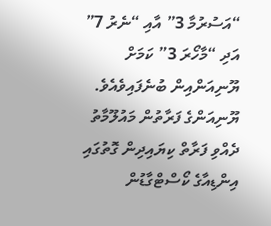“އަސުރުމާ 3” އާއި “ނެރު 7” އަދި “މާހޯރަ 3” ކަމަށް ޔޫނިއަންއިން ބުނެފައިވެއެވެ.
ޔޫނިއަންގެ ފަރާތުން މައުލޫމާތު ދެއްވި ފަރާތް ކިޔައިދިން ގޮތުގައި އިންޑިއާގެ ކޯސްޓްގާޑުން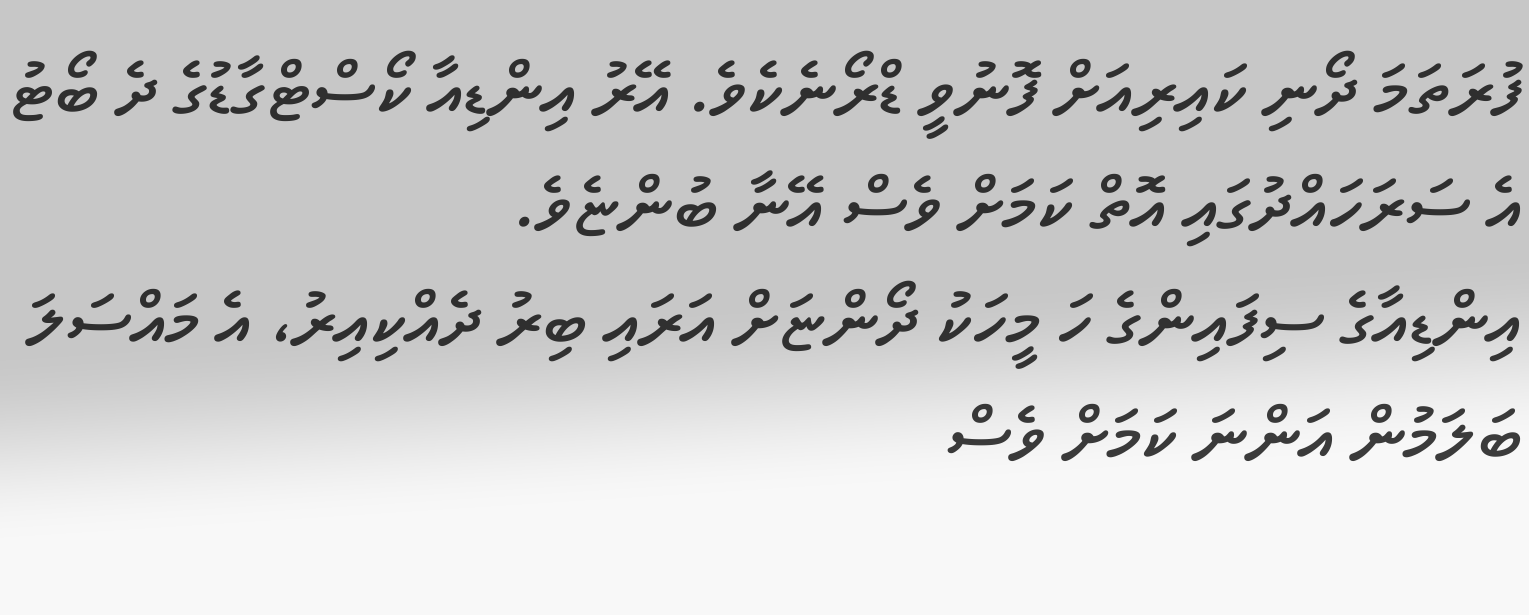ފުރަތަމަ ދޯނި ކައިރިއަށް ފޮނުވީ ޑްރޯނެކެވެ. އޭރު އިންޑިއާ ކޯސްޓްގާޑުގެ ދެ ބޯޓު އެ ސަރަހައްދުގައި އޮތް ކަމަށް ވެސް އޭނާ ބުންޏެވެ.
އިންޑިއާގެ ސިފައިންގެ ހަ މީހަކު ދޯންޏަށް އަރައި ބިރު ދެއްކިއިރު، އެ މައްސަލަ ބަލަމުން އަންނަ ކަމަށް ވެސް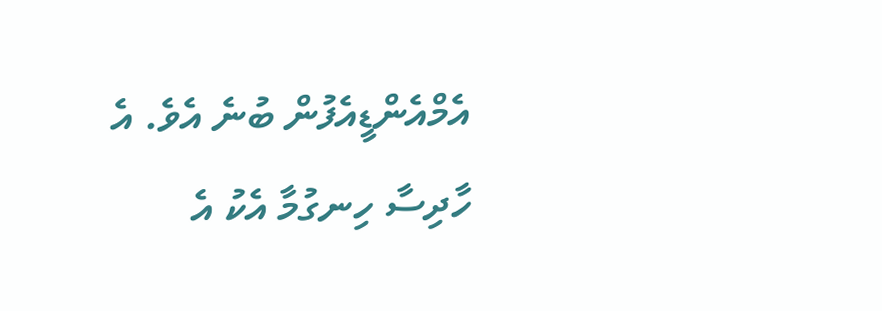އެމްއެންޑީއެފުން ބުނެ އެވެ. އެ ހާދިސާ ހިނގުމާ އެކު އެ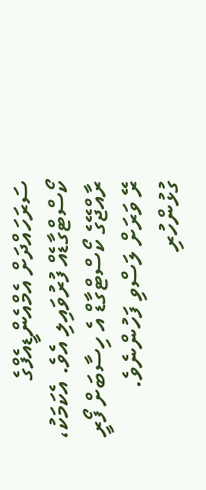ސަރަހައްދަށް އެމްއެންޑީއެފްގެ ކޯސްޓްގާޑެއް ފުރުވައިލި އެވެ. އެކަމަކު، ރާއްޖޭގެ ކޯސްޓްގާޑް އެ ހިސާބަށް ފޯރީ ރޭ ވަރަށް ލަސްވި ފަހުންނެވެ.
ގުޅުންހުރި